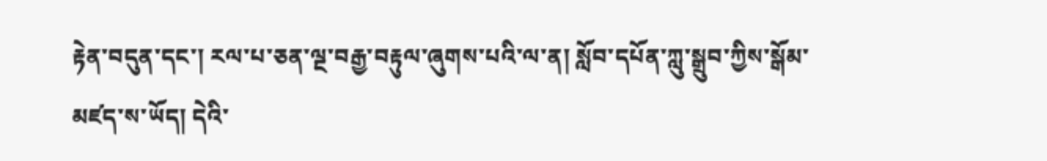རྟེན་བདུན་དང་། རལ་པ་ཅན་ལྔ་བརྒྱ་བརྟུལ་ཞུགས་པའི་ལ་ན། སློབ་དཔོན་ཀླུ་སྒྲུབ་ཀྱིས་སྒོམ་མཛད་ས་ཡོད། དེའི་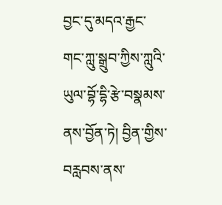བྱང་དུ་མདའ་རྒྱང་གང་ཀླུ་སྒྲུབ་ཀྱིས་ཀླུའི་ཡུལ་བྷོ་དྷི་རྩེ་བསྣམས་ནས་བྱོན་ཏེ། བྱིན་གྱིས་བརླབས་ནས་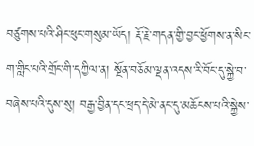བཙུགས་པའི་ཤིང་ཕུང་གསུམ་ཡོད། རྡོ་རྗེ་གདན་གྱི་བྱང་ཕྱོགས་ན་སིང་ག་གླིང་པའི་གྲོང་གི་དཀྱིལ་ན། སྔོན་བཅོམ་ལྡན་འདས་རི་བོང་དུ་སྐྱེ་བ་བཞེས་པའི་དུས་སུ། བརྒྱ་བྱིན་དང་ཕྲད་དེ་མེ་ནང་དུ་མཆོངས་པའི་སྐྱེས་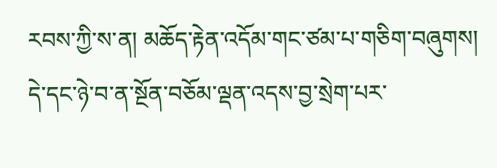རབས་ཀྱི་ས་ན། མཆོད་རྟེན་འདོམ་གང་ཙམ་པ་གཅིག་བཞུགས། དེ་དང་ཉེ་བ་ན་སྔོན་བཅོམ་ལྡན་འདས་བྱ་སྲེག་པར་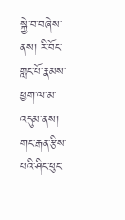སྐྱེ་བ་བཞེས་ནས། རི་བོང་གླང་པོ་རྣམས་ཕྱག་ལ་མ་འདུམ་ནས། གང་རྒན་རྩིས་པའི་ཤིང་ཕུང་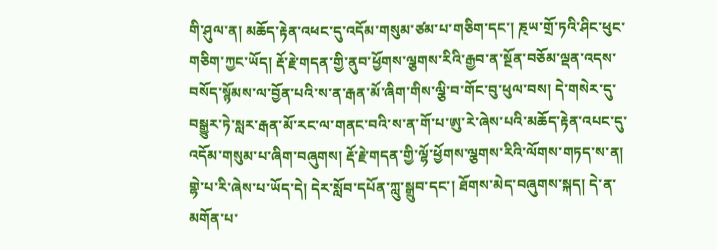གི་ཤུལ་ན། མཆོད་རྟེན་འཕང་དུ་འདོམ་གསུམ་ཙམ་པ་གཅིག་དང་། ཎ྄ཡ་གྲོ་ཏའི་ཤིང་ཕུང་གཅིག་ཀྱང་ཡོད། རྡོ་རྗེ་གདན་གྱི་ནུབ་ཕྱོགས་ལྕགས་རིའི་རྒྱབ་ན་སྔོན་བཅོམ་ལྡན་འདས་བསོད་སྙོམས་ལ་བྱོན་པའི་ས་ན་རྒན་མོ་ཞིག་གིས་ལྕི་བ་གོང་བུ་ཕུལ་བས། དེ་གསེར་དུ་བསྒྱུར་ཏེ་སླར་རྒན་མོ་རང་ལ་གནང་བའི་ས་ན་གོ་པ་ཨུ་རེ་ཞེས་པའི་མཆོད་རྟེན་འཔང་དུ་འདོམ་གསུམ་པ་ཞིག་བཞུགས། རྡོ་རྗེ་གདན་གྱི་ལྷོ་ཕྱོགས་ལྕགས་རིའི་ལོགས་གཏད་ས་ན། གྷེ་པ་རི་ཞེས་པ་ཡོད་དེ། དེར་སློབ་དཔོན་ཀླུ་སྒྲུབ་དང་། ཐོགས་མེད་བཞུགས་སྐད། དེ་ན་མགོན་པ་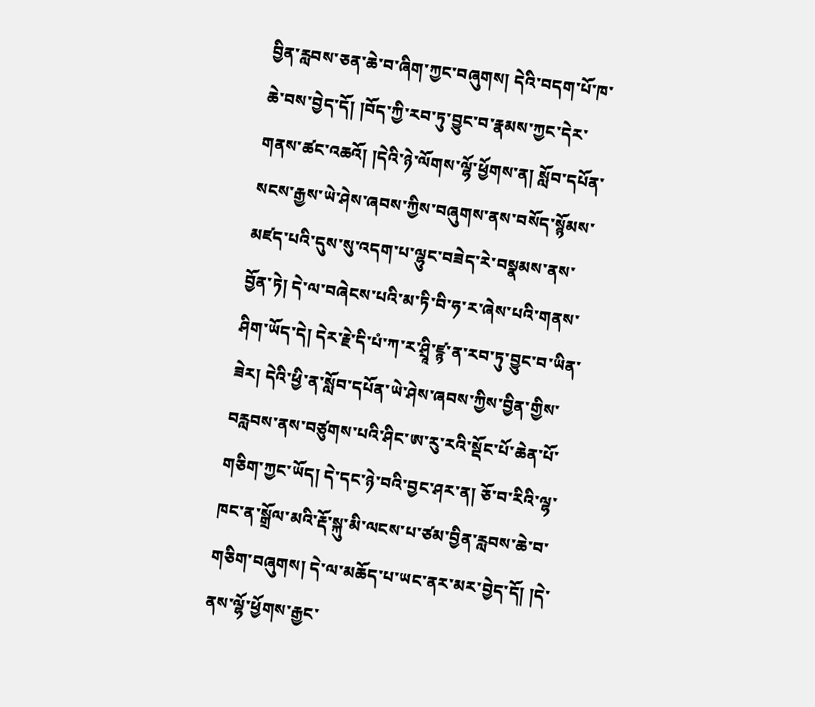བྱིན་རླབས་ཅན་ཆེ་བ་ཞིག་ཀྱང་བཞུགས། དེའི་བདག་པོ་ཁ་ཆེ་བས་བྱེད་དོ། །བོད་ཀྱི་རབ་ཏུ་བྱུང་བ་རྣམས་ཀྱང་དེར་གནས་ཚང་འཆའོ། །དེའི་ཉེ་ལོགས་ལྷོ་ཕྱོགས་ན། སློབ་དཔོན་སངས་རྒྱས་ཡེ་ཤེས་ཞབས་ཀྱིས་བཞུགས་ནས་བསོད་སྙོམས་མཛད་པའི་དུས་སུ་འདག་པ་ལྷུང་བཟེད་རེ་བསྣམས་ནས་བྱོན་ཏེ། དེ་ལ་བཞེངས་པའི་མ་ཏི་བི་ཧ་ར་ཞེས་པའི་གནས་ཤིག་ཡོད་དེ། དེར་རྗེ་དི་པཾ་ཀ་ར་ཤྲཱི་ཛྙ་ན་རབ་ཏུ་བྱུང་བ་ཡིན་ཟེར། དེའི་ཕྱི་ན་སློབ་དཔོན་ཡེ་ཤེས་ཞབས་ཀྱིས་བྱིན་གྱིས་བརླབས་ནས་བཙུགས་པའི་ཤིང་ཨ་རུ་རའི་སྡོང་པོ་ཆེན་པོ་གཅིག་ཀྱང་ཡོད། དེ་དང་ཉེ་བའི་བྱང་ཤར་ན། ཅོ་བ་རིའི་ལྷ་ཁང་ན་སྒྲོལ་མའི་རྡོ་སྐུ་མི་ལངས་པ་ཙམ་བྱིན་རླབས་ཆེ་བ་གཅིག་བཞུགས། དེ་ལ་མཆོད་པ་ཡང་ནར་མར་བྱེད་དོ། །དེ་ནས་ལྷོ་ཕྱོགས་རྒྱང་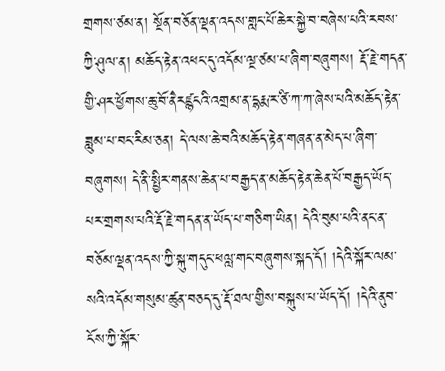གྲགས་ཙམ་ན། སྔོན་བཅོན་ལྡན་འདས་གླང་པོ་ཆེར་སྐྱེ་བ་བཞེས་པའི་རབས་ཀྱི་ཤུལ་ན། མཆོད་རྟེན་འཕང་དུ་འདོམ་ལྔ་ཙམ་པ་ཞིག་བཞུགས། རྡོ་རྗེ་གདན་གྱི་ཤར་ཕྱོགས་ཆུ་བོ་ནཻརཛྙངའི་འགྲམ་ན་དྷརྨ་ར་ཙི་ཀ་ཀ་ཞེས་པའི་མཆོད་རྟེན་ཟླུམ་པ་བང་རིམ་ཅན། དེ་ལས་ཆེ་བའི་མཆོད་རྟེན་གཞན་ན་མེད་པ་ཞིག་བཞུགས། དེ་ནི་སྤྱིར་གནས་ཆེན་པ་བརྒྱད་ན་མཆོད་རྟེན་ཆེན་པོ་བརྒྱད་ཡོད་པར་གྲགས་པའི་རྡོ་རྗེ་གདན་ན་ཡོད་པ་གཅིག་ཡིན། དེའི་བུམ་པའི་ནང་ན་བཅོམ་ལྡན་འདས་ཀྱི་སྐུ་གདུང་ཕལླ་གང་བཞུགས་སྐད་དོ། །དེའི་སྐོར་ལམ་སའི་འདོམ་གསུམ་ཚུན་བཅད་དུ་རྡོ་ཐལ་གྱིས་བསྐུས་པ་ཡོད་དོ། །དེའི་ནུབ་ངོས་ཀྱི་སྐོར་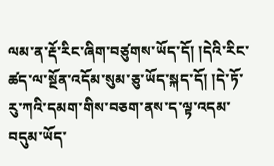ལམ་ན་རྡོ་རིང་ཞིག་བཙུགས་ཡོད་དོ། །དེའི་རིང་ཚད་ལ་སྔོན་འདོམ་སུམ་ཅུ་ཡོད་སྐད་དོ། །དེ་ཏོ་རུ་ཀའི་དམག་གིས་བཅག་ནས་ད་ལྟ་འདམ་བདུམ་ཡོད་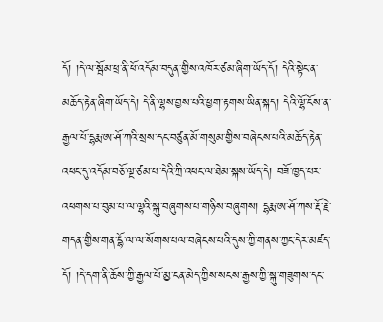དོ། །དེ་ལ་སྦོམ་ཕྲ་ནི་ཕོ་འདོམ་བདུན་གྱིས་འཁོར་ཙམ་ཞིག་ཡོད་དོ། དེའི་སྟེང་ན་མཆོད་རྟེན་ཞིག་ཡོད་དེ། དེ་ནི་ལྷས་བྱས་པའི་ཕྱག་རྟགས་ཡིན་སྐད། དེའི་ལྷོ་ངོས་ན་རྒྱལ་པོ་དྷརྨ་ཨ་ཤོ་ཀའི་སྲས་དང་བཙུན་མོ་གསུམ་གྱིས་བཞེངས་པའི་མཆོད་རྟེན་འཕང་དུ་འདོམ་བཅོ་ལྔ་ཙམ་པ་དེའི་ཀྲི་འཕང་ལ་ཐེམ་སྐས་ཡོད་དེ། བཟོ་ཁྱད་པར་འཕགས་པ་བུམ་པ་ལ་ལྷའི་སྐུ་བཞུགས་པ་གཉིས་བཞུགས། དྷརྨ་ཨ་ཤོ་ཀས་རྡོ་རྗེ་གདན་གྱིས་གན་དྷོ་ལ་ལ་སོགས་པལ་བཞེངས་པའི་དུས་ཀྱི་གནས་ཀྱང་དེར་མཛད་དོ། །དེ་དག་ནི་ཆོས་ཀྱི་རྒྱལ་པོ་མྱ་ངན་མེད་ཀྱིས་སངས་རྒྱས་ཀྱི་སྐུ་གཟུགས་དང་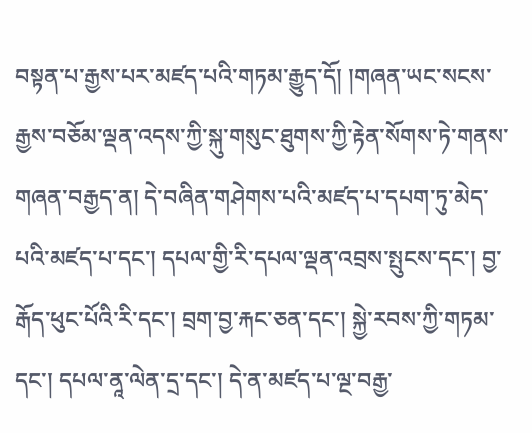བསྟན་པ་རྒྱས་པར་མཛད་པའི་གཏམ་རྒྱུད་དོ། །གཞན་ཡང་སངས་རྒྱས་བཅོམ་ལྡན་འདས་ཀྱི་སྐུ་གསུང་ཐུགས་ཀྱི་རྟེན་སོགས་ཏེ་གནས་གཞན་བརྒྱད་ན། དེ་བཞིན་གཤེགས་པའི་མཛད་པ་དཔག་ཏུ་མེད་པའི་མཛད་པ་དང་། དཔལ་གྱི་རི་དཔལ་ལྡན་འབྲས་སྤུངས་དང་། བྱ་རྒོད་ཕུང་པོའི་རི་དང་། བྲག་བྱ་རྐང་ཅན་དང་། སྐྱེ་རབས་ཀྱི་གཏམ་དང་། དཔལ་ནཱ་ལེན་དྲ་དང་། དེ་ན་མཛད་པ་ལྔ་བརྒྱ་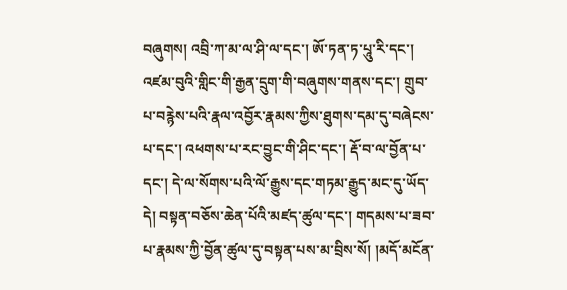བཞུགས། འབྲི་ཀ་མ་ལ་ཤི་ལ་དང་། ཨོ་ཏན་ཏ་པཱུ་རི་དང་། འཛམ་བུའི་གླིང་གི་རྒྱན་དྲུག་གི་བཞུགས་གནས་དང་། གྲུབ་པ་བརྙེས་པའི་རྣལ་འབྱོར་རྣམས་ཀྱིས་ཐུགས་དམ་དུ་བཞེངས་པ་དང་། འཕགས་པ་རང་བྱུང་གི་ཤིང་དང་། རྡོ་བ་ལ་བྱོན་པ་དང་། དེ་ལ་སོགས་པའི་ལོ་རྒྱུས་དང་གཏམ་རྒྱུད་མང་དུ་ཡོད་དེ། བསྟན་བཅོས་ཆེན་པོའི་མཛད་ཚུལ་དང་། གདམས་པ་ཟབ་པ་རྣམས་ཀྱི་བྱོན་ཚུལ་དུ་བསྟན་པས་མ་བྲིས་སོ། །མདོ་མངོན་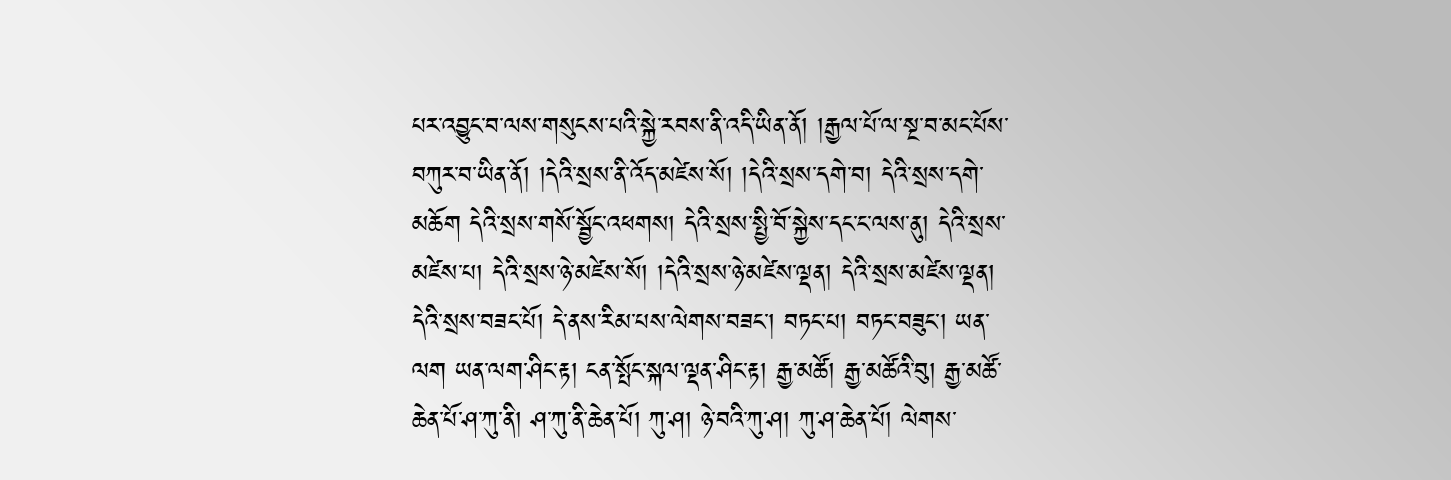པར་འབྱུང་བ་ལས་གསུངས་པའི་སྐྱེ་རབས་ནི་འདི་ཡིན་ནོ། །རྒྱལ་པོ་ལ་སྔ་བ་མང་པོས་བཀུར་བ་ཡིན་ནོ། །དེའི་སྲས་ནི་འོད་མཛེས་སོ། །དེའི་སྲས་དགེ་བ། དེའི་སྲས་དགེ་མཆོག དེའི་སྲས་གསོ་སྦྱོང་འཕགས། དེའི་སྲས་སྤྱི་བོ་སྐྱེས་དང་ང་ལས་ནུ། དེའི་སྲས་མཛེས་པ། དེའི་སྲས་ཉེ་མཛེས་སོ། །དེའི་སྲས་ཉེ་མཛེས་ལྡན། དེའི་སྲས་མཛེས་ལྡན། དེའི་སྲས་བཟང་པོ། དེ་ནས་རིམ་པས་ལེགས་བཟང་། བཏང་པ། བཏང་བཟུང་། ཡན་ལག ཡན་ལག་ཤིང་རྟ། ངན་སྤོང་སྐལ་ལྡན་ཤིང་རྟ། རྒྱ་མཚོ། རྒྱ་མཚོའི་བུ། རྒྱ་མཚོ་ཆེན་པོ་ཤ་ཀུ་ནི། ཤ་ཀུ་ནི་ཆེན་པོ། ཀུ་ཤ། ཉེ་བའི་ཀུ་ཤ། ཀུ་ཤ་ཆེན་པོ། ལེགས་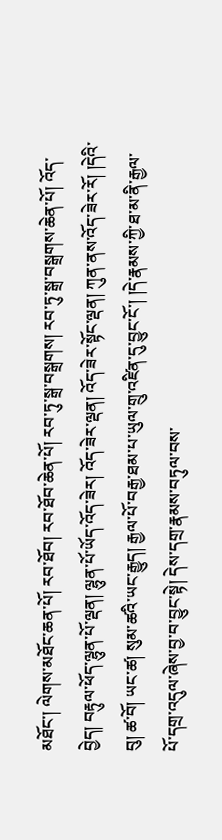མཐོང་། ལེགས་མཐོང་ཆན་པོ། རབ་ཐོབ། རབ་ཐོབ་ཆེན་པོ། རབ་ཏུ་སྒྲ་བསྒྲགས། རབ་ཏུ་སྒྲ་བསྒྲགས་ཆེན་པོ། འོད་བྱེད། བརྟུལ་ཕོད་ལྷུན་པོ་ལྡན། ལྷུན་པོ་ཡོད་འོད་ཟེར། འོད་ཟེར་ལྡན། འོད་ཟེར་སྟོང་ལྡན། ཀུན་ནས་འོད་ཟེར་རོ། །དེའི་བུ། ཚ་བོ། ཡང་ཚ། སུམ་ཚའི་ཡང་རྒྱུད། རྒྱལ་པོ་བརྒྱ་ཐམ་པ་ཡུལ་གྲུ་འཛིན་དུ་བྱུང་ངོ་། །དེ་རྣམས་ཀྱི་ཐ་མ་ནི་རྒྱལ་པོ་དགྲ་འདུལ་ཞེས་བྱ་བ་བྱུང་སྟེ། དེས་དགྲ་རྣམས་བཏུལ་བས་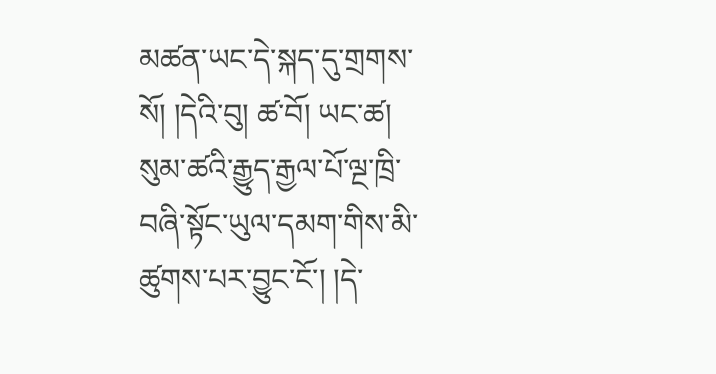མཚན་ཡང་དེ་སྐད་དུ་གྲགས་སོ། །དེའི་བུ། ཚ་བོ། ཡང་ཚ། སུམ་ཚའི་རྒྱུད་རྒྱལ་པོ་ལྔ་ཁྲི་བཞི་སྟོང་ཡུལ་དམག་གིས་མི་ཚུགས་པར་བྱུང་ངོ་། །དེ་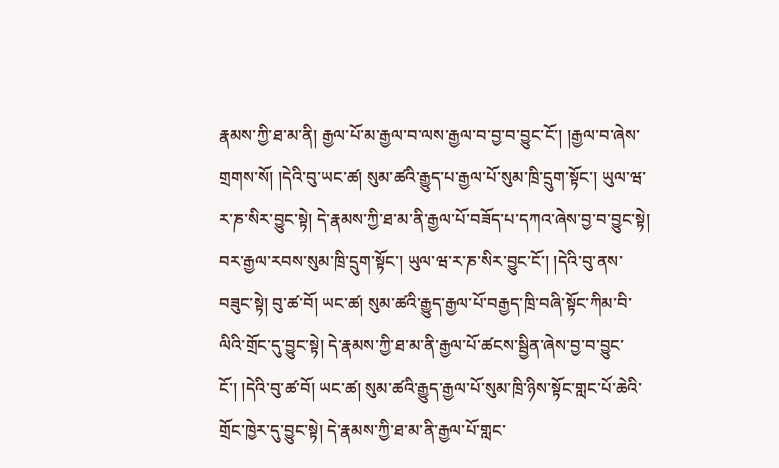རྣམས་ཀྱི་ཐ་མ་ནི། རྒྱལ་པོ་མ་རྒྱལ་བ་ལས་རྒྱལ་བ་བྱ་བ་བྱུང་ངོ་། །རྒྱལ་བ་ཞེས་གྲགས་སོ། །དེའི་བུ་ཡང་ཚ། སུམ་ཚའི་རྒྱུད་པ་རྒྱལ་པོ་སུམ་ཁྲི་དྲུག་སྟོང་། ཡུལ་ཝ་ར་ཎ་སིར་བྱུང་སྟེ། དེ་རྣམས་ཀྱི་ཐ་མ་ནི་རྒྱལ་པོ་བཟོད་པ་དཀའ་ཞེས་བྱ་བ་བྱུང་སྟེ། བར་རྒྱལ་རབས་སུམ་ཁྲི་དྲུག་སྟོང་། ཡུལ་ཝ་ར་ཎ་སིར་བྱུང་ངོ་། །དེའི་བུ་ནས་བཟུང་སྟེ། བུ་ཚ་བོ། ཡང་ཚ། སུམ་ཚའི་རྒྱུད་རྒྱལ་པོ་བརྒྱད་ཁྲི་བཞི་སྟོང་ཀིམ་བི་ལིའི་གྲོང་དུ་བྱུང་སྟེ། དེ་རྣམས་ཀྱི་ཐ་མ་ནི་རྒྱལ་པོ་ཚངས་སྦྱིན་ཞེས་བྱ་བ་བྱུང་ངོ་། །དེའི་བུ་ཚ་བོ། ཡང་ཚ། སུམ་ཚའི་རྒྱུད་རྒྱལ་པོ་སུམ་ཁྲི་ཉིས་སྟོང་གླང་པོ་ཆེའི་གྲོང་ཁྱེར་དུ་བྱུང་སྟེ། དེ་རྣམས་ཀྱི་ཐ་མ་ནི་རྒྱལ་པོ་གླང་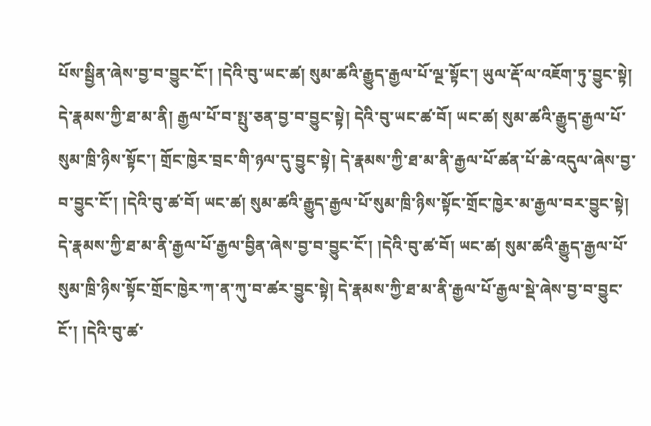པོས་སྦྱིན་ཞེས་བྱ་བ་བྱུང་ངོ་། །དེའི་བུ་ཡང་ཚ། སུམ་ཚའི་རྒྱུད་རྒྱལ་པོ་ལྔ་སྟོང་། ཡུལ་རྡོ་ལ་འཇོག་ཏུ་བྱུང་སྟེ། དེ་རྣམས་ཀྱི་ཐ་མ་ནི། རྒྱལ་པོ་བ་སྤུ་ཅན་བྱ་བ་བྱུང་སྟེ། དེའི་བུ་ཡང་ཚ་བོ། ཡང་ཚ། སུམ་ཚའི་རྒྱུད་རྒྱལ་པོ་སུམ་ཁྲི་ཉིས་སྟོང་། གྲོང་ཁྱེར་བྲང་གི་ཉལ་དུ་བྱུང་སྟེ། དེ་རྣམས་ཀྱི་ཐ་མ་ནི་རྒྱལ་པོ་ཚན་པོ་ཆེ་འདུལ་ཞེས་བྱ་བ་བྱུང་ངོ་། །དེའི་བུ་ཚ་བོ། ཡང་ཚ། སུམ་ཚའི་རྒྱུད་རྒྱལ་པོ་སུམ་ཁྲི་ཉིས་སྟོང་གྲོང་ཁྱེར་མ་རྒྱལ་བར་བྱུང་སྟེ། དེ་རྣམས་ཀྱི་ཐ་མ་ནི་རྒྱལ་པོ་རྒྱལ་བྱིན་ཞེས་བྱ་བ་བྱུང་ངོ་། །དེའི་བུ་ཚ་བོ། ཡང་ཚ། སུམ་ཚའི་རྒྱུད་རྒྱལ་པོ་སུམ་ཁྲི་ཉིས་སྟོང་གྲོང་ཁྱེར་ཀ་ན་ཀུ་བ་ཚར་བྱུང་སྟེ། དེ་རྣམས་ཀྱི་ཐ་མ་ནི་རྒྱལ་པོ་རྒྱལ་སྡེ་ཞེས་བྱ་བ་བྱུང་ངོ་། །དེའི་བུ་ཚ་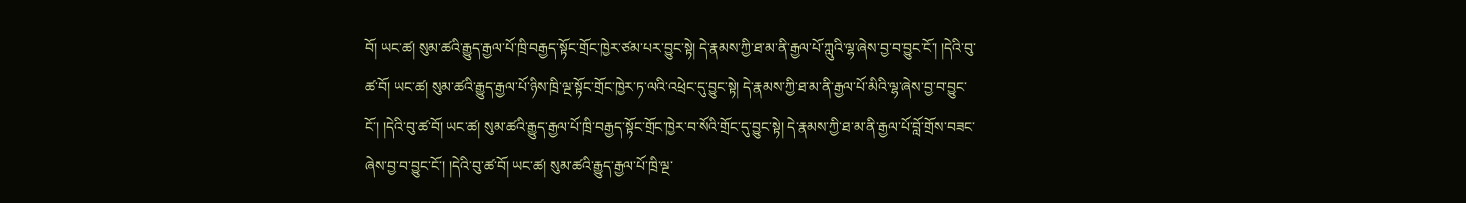བོ། ཡང་ཚ། སུམ་ཚའི་རྒྱུད་རྒྱལ་པོ་ཁྲི་བརྒྱད་སྟོང་གྲོང་ཁྱེར་ཙམ་པར་བྱུང་སྟེ། དེ་རྣམས་ཀྱི་ཐ་མ་ནི་རྒྱལ་པོ་ཀླུའི་ལྷ་ཞེས་བྱ་བ་བྱུང་ངོ་། །དེའི་བུ་ཚ་བོ། ཡང་ཚ། སུམ་ཚའི་རྒྱུད་རྒྱལ་པོ་ཉིས་ཁྲི་ལྔ་སྟོང་གྲོང་ཁྱེར་ཏ་ལའི་འཕྲེང་དུ་བྱུང་སྟེ། དེ་རྣམས་ཀྱི་ཐ་མ་ནི་རྒྱལ་པོ་མིའི་ལྷ་ཞེས་བྱ་བ་བྱུང་ངོ་། །དེའི་བུ་ཚ་བོ། ཡང་ཚ། སུམ་ཚའི་རྒྱུད་རྒྱལ་པོ་ཁྲི་བརྒྱད་སྟོང་གྲོང་ཁྱེར་བ་སོའི་གྲོང་དུ་བྱུང་སྟེ། དེ་རྣམས་ཀྱི་ཐ་མ་ནི་རྒྱལ་པོ་བློ་གྲོས་བཟང་ཞེས་བྱ་བ་བྱུང་ངོ་། །དེའི་བུ་ཚ་བོ། ཡང་ཚ། སུམ་ཚའི་རྒྱུད་རྒྱལ་པོ་ཁྲི་ལྔ་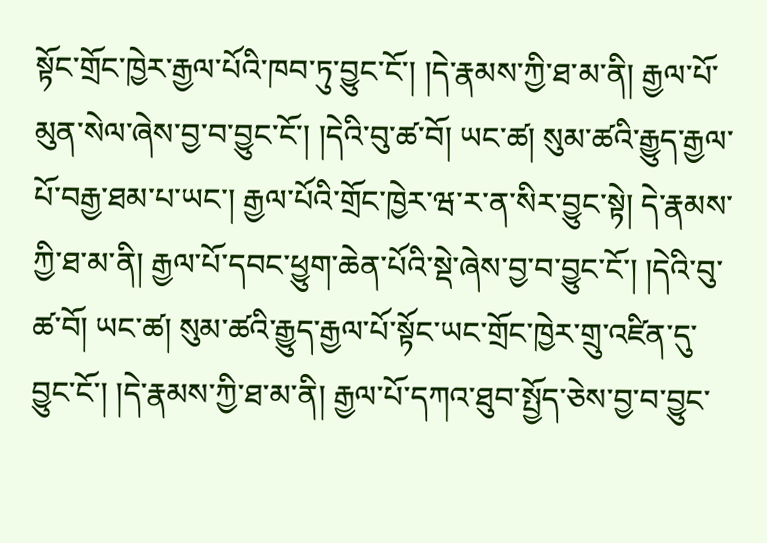སྟོང་གྲོང་ཁྱེར་རྒྱལ་པོའི་ཁབ་ཏུ་བྱུང་ངོ་། །དེ་རྣམས་ཀྱི་ཐ་མ་ནི། རྒྱལ་པོ་མུན་སེལ་ཞེས་བྱ་བ་བྱུང་ངོ་། །དེའི་བུ་ཚ་བོ། ཡང་ཚ། སུམ་ཚའི་རྒྱུད་རྒྱལ་པོ་བརྒྱ་ཐམ་པ་ཡང་། རྒྱལ་པོའི་གྲོང་ཁྱེར་ཝ་ར་ན་སིར་བྱུང་སྟེ། དེ་རྣམས་ཀྱི་ཐ་མ་ནི། རྒྱལ་པོ་དབང་ཕྱུག་ཆེན་པོའི་སྡེ་ཞེས་བྱ་བ་བྱུང་ངོ་། །དེའི་བུ་ཚ་བོ། ཡང་ཚ། སུམ་ཚའི་རྒྱུད་རྒྱལ་པོ་སྟོང་ཡང་གྲོང་ཁྱེར་གྲུ་འཛིན་དུ་བྱུང་ངོ་། །དེ་རྣམས་ཀྱི་ཐ་མ་ནི། རྒྱལ་པོ་དཀའ་ཐུབ་སྤྱོད་ཅེས་བྱ་བ་བྱུང་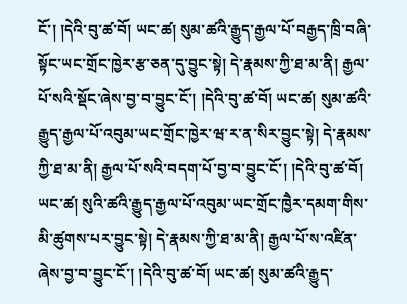ངོ་། །དེའི་བུ་ཚ་བོ། ཡང་ཚ། སུམ་ཚའི་རྒྱུད་རྒྱལ་པོ་བརྒྱད་ཁྲི་བཞི་སྟོང་ཡང་གྲོང་ཁྱེར་རྩ་ཅན་དུ་བྱུང་སྟེ། དེ་རྣམས་ཀྱི་ཐ་མ་ནི། རྒྱལ་པོ་སའི་སྡོང་ཞེས་བྱ་བ་བྱུང་ངོ་། །དེའི་བུ་ཚ་བོ། ཡང་ཚ། སུམ་ཚའི་རྒྱུད་རྒྱལ་པོ་འབུམ་ཡང་གྲོང་ཁྱེར་ཝ་ར་ན་སིར་བྱུང་སྟེ། དེ་རྣམས་ཀྱི་ཐ་མ་ནི། རྒྱལ་པོ་སའི་བདག་པོ་བྱ་བ་བྱུང་ངོ་། །དེའི་བུ་ཚ་བོ། ཡང་ཚ། སུའི་ཚའི་རྒྱུད་རྒྱལ་པོ་འབུམ་ཡང་གྲོང་ཁྱཻར་དམག་གིས་མི་ཚུགས་པར་བྱུང་སྟེ། དེ་རྣམས་ཀྱི་ཐ་མ་ནི། རྒྱལ་པོ་ས་འཛིན་ཞེས་བྱ་བ་བྱུང་ངོ་། །དེའི་བུ་ཚ་བོ། ཡང་ཚ། སུམ་ཚའི་རྒྱུད་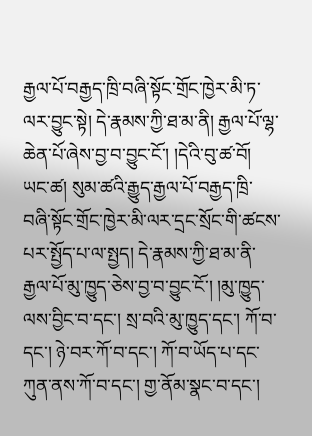རྒྱལ་པོ་བརྒྱད་ཁྲི་བཞི་སྟོང་གྲོང་ཁྱེར་མི་ཏ་ལར་བྱུང་སྟེ། དེ་རྣམས་ཀྱི་ཐ་མ་ནི། རྒྱལ་པོ་ལྷ་ཆེན་པོ་ཞེས་བྱ་བ་བྱུང་ངོ་། །དེའི་བུ་ཚ་བོ། ཡང་ཚ། སུམ་ཚའི་རྒྱུད་རྒྱལ་པོ་བརྒྱད་ཁྲི་བཞི་སྟོང་གྲོང་ཁྱེར་མི་ལར་དྲང་སྲོང་གི་ཚངས་པར་སྤྱོད་པ་ལ་སྤྱད། དེ་རྣམས་ཀྱི་ཐ་མ་ནི་རྒྱལ་པོ་མུ་ཁྱུད་ཅེས་བྱ་བ་བྱུང་ངོ་། །མུ་ཁྱུད་ལས་བྱིང་བ་དང་། སྲ་བའི་མུ་ཁྱུད་དང་། ཀོ་བ་དང་། ཉེ་བར་ཀོ་བ་དང་། ཀོ་བ་ཡོད་པ་དང་ཀུན་ནས་ཀོ་བ་དང་། གྱ་ནོམ་སྣང་བ་དང་།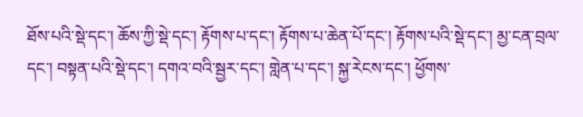ཐོས་པའི་སྡེ་དང་། ཆོས་ཀྱི་སྡེ་དང་། རྟོགས་པ་དང་། རྟོགས་པ་ཆེན་པོ་དང་། རྟོགས་པའི་སྡེ་དང་། མྱ་ངན་བྲལ་དང་། བསྟན་པའི་སྡེ་དང་། དགའ་བའི་སྦྱར་དང་། གླེན་པ་དང་། སྐྱ་རེངས་དང་། ཕྱོགས་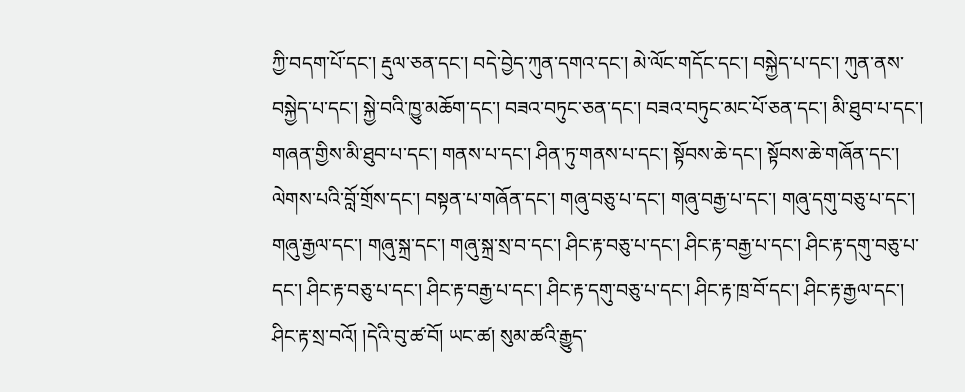ཀྱི་བདག་པོ་དང་། རྡུལ་ཅན་དང་། བདེ་བྱེད་ཀུན་དགའ་དང་། མེ་ལོང་གདོང་དང་། བསྐྱེད་པ་དང་། ཀུན་ནས་བསྐྱེད་པ་དང་། སྐྱེ་བའི་ཁྱུ་མཆོག་དང་། བཟའ་བཏུང་ཅན་དང་། བཟའ་བཏུང་མང་པོ་ཅན་དང་། མི་ཐུབ་པ་དང་། གཞན་གྱིས་མི་ཐུབ་པ་དང་། གནས་པ་དང་། ཤིན་ཏུ་གནས་པ་དང་། སྟོབས་ཆེ་དང་། སྟོབས་ཆེ་གཞོན་དང་། ལེགས་པའི་བློ་གྲོས་དང་། བསྟན་པ་གཞོན་དང་། གཞུ་བཅུ་པ་དང་། གཞུ་བརྒྱ་པ་དང་། གཞུ་དགུ་བཅུ་པ་དང་། གཞུ་རྒྱལ་དང་། གཞུ་སྐྲ་དང་། གཞུ་སྐྲ་སྲ་བ་དང་། ཤིང་རྟ་བཅུ་པ་དང་། ཤིང་རྟ་བརྒྱ་པ་དང་། ཤིང་རྟ་དགུ་བཅུ་པ་དང་། ཤིང་རྟ་བཅུ་པ་དང་། ཤིང་རྟ་བརྒྱ་པ་དང་། ཤིང་རྟ་དགུ་བཅུ་པ་དང་། ཤིང་རྟ་ཁྲ་བོ་དང་། ཤིང་རྟ་རྒྱལ་དང་། ཤིང་རྟ་སྲ་བའོ། །དེའི་བུ་ཚ་བོ། ཡང་ཚ། སུམ་ཚའི་རྒྱུད་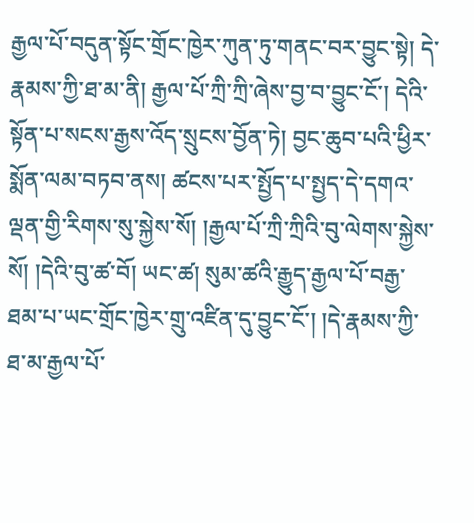རྒྱལ་པོ་བདུན་སྟོང་གྲོང་ཁྱེར་ཀུན་ཏུ་གནང་བར་བྱུང་སྟེ། དེ་རྣམས་ཀྱི་ཐ་མ་ནི། རྒྱལ་པོ་ཀྲི་ཀྲི་ཞེས་བྱ་བ་བྱུང་ངོ་། དེའི་སྟོན་པ་སངས་རྒྱས་འོད་སྲུངས་བྱོན་ཏེ། བྱང་ཆུབ་པའི་ཕྱིར་སྨོན་ལམ་བཏབ་ནས། ཚངས་པར་སྤྱོད་པ་སྤྱད་དེ་དགའ་ལྡན་གྱི་རིགས་སུ་སྐྱེས་སོ། །རྒྱལ་པོ་ཀྲི་ཀྲིའི་བུ་ལེགས་སྐྱེས་སོ། །དེའི་བུ་ཚ་བོ། ཡང་ཚ། སུམ་ཚའི་རྒྱུད་རྒྱལ་པོ་བརྒྱ་ཐམ་པ་ཡང་གྲོང་ཁྱེར་གྲུ་འཛིན་དུ་བྱུང་ངོ་། །དེ་རྣམས་ཀྱི་ཐ་མ་རྒྱལ་པོ་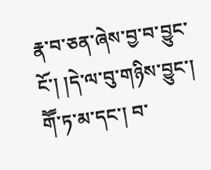རྣ་བ་ཅན་ཞེས་བྱ་བ་བྱུང་ངོ་། །དེ་ལ་བུ་གཉིས་བྱུང་། གཽ་ཏ་མ་དང་། བ་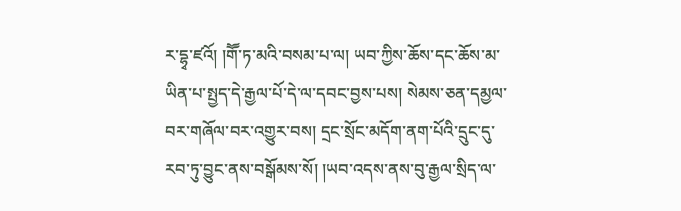ར་དྷྭ་ཛའོ། །གཽ་ཏ་མའི་བསམ་པ་ལ། ཡབ་ཀྱིས་ཆོས་དང་ཆོས་མ་ཡིན་པ་སྤྱད་དེ་རྒྱལ་པོ་དེ་ལ་དབང་བྱས་པས། སེམས་ཅན་དམྱལ་བར་གཞོལ་བར་འགྱུར་བས། དྲང་སྲོང་མདོག་ནག་པོའི་དྲུང་དུ་རབ་ཏུ་བྱུང་ནས་བསྒོམས་སོ། །ཡབ་འདས་ནས་བུ་རྒྱལ་སྲིད་ལ་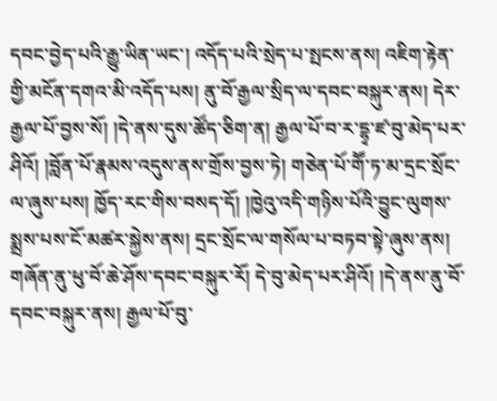དབང་བྱེད་པའི་རྒྱུ་ཡིན་ཡང་། འདོད་པའི་སྲེད་པ་སྤངས་ནས། འཇིག་རྟེན་གྱི་མངོན་དགའ་མི་འདོད་པས། ནུ་བོ་རྒྱལ་སྲིད་ལ་དབང་བསྐུར་ནས། དེར་རྒྱལ་པོ་བྱས་སོ། །དེ་ནས་དུས་ཚོད་ཅིག་ན། རྒྱལ་པོ་བ་ར་དྷྭ་ཛ་བུ་མེད་པར་ཤིའོ། །བློན་པོ་རྣམས་འདུས་ནས་གྲོས་བྱས་ཏེ། གཅེན་པོ་གཽ་ཏ་མ་དྲང་སྲོང་ལ་ཞུས་པས། ཁྱོད་རང་གིས་བསད་དོ། །ཁྱེའུ་འདི་གཉིས་པོའི་བྱུང་ལུགས་སྨྲས་པས་ངོ་མཚར་སྐྱེས་ནས། དྲང་སྲོང་ལ་གསོལ་པ་བཏབ་སྟེ་ཞུས་ནས། གཞོན་ནུ་ཕུ་བོ་ཆེ་ཤོས་དབང་བསྐུར་རོ། དེ་བུ་མེད་པར་ཤིའོ། །དེ་ནས་ནུ་བོ་དབང་བསྐུར་ནས། རྒྱལ་པོ་བུ་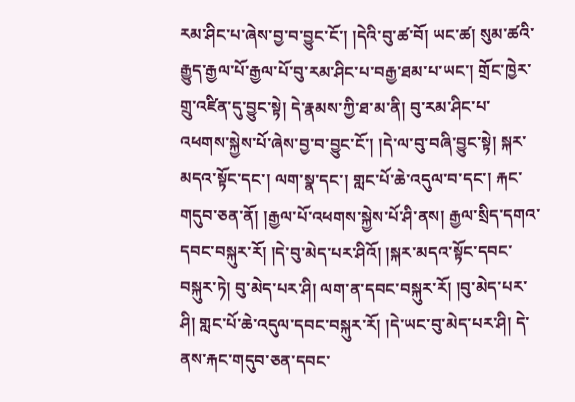རམ་ཤིང་པ་ཞེས་བྱ་བ་བྱུང་ངོ་། །དེའི་བུ་ཚ་བོ། ཡང་ཚ། སུམ་ཚའི་རྒྱུད་རྒྱལ་པོ་རྒྱལ་པོ་བུ་རམ་ཤིང་པ་བརྒྱ་ཐམ་པ་ཡང་། གྲོང་ཁྱེར་གྲུ་འཛིན་དུ་བྱུང་སྟེ། དེ་རྣམས་ཀྱི་ཐ་མ་ནི། བུ་རམ་ཤིང་པ་འཕགས་སྐྱེས་པོ་ཞེས་བྱ་བ་བྱུང་ངོ་། །དེ་ལ་བུ་བཞི་བྱུང་སྟེ། སྐར་མདའ་སྟོང་དང་། ལག་སྣ་དང་། གླང་པོ་ཆེ་འདུལ་བ་དང་། རྐང་གདུབ་ཅན་ནོ། །རྒྱལ་པོ་འཕགས་སྐྱེས་པོ་ཤི་ནས། རྒྱལ་སྲིད་དགའ་དབང་བསྐུར་རོ། །དེ་བུ་མེད་པར་ཤིའོ། །སྐར་མདའ་སྟོང་དབང་བསྐུར་ཏེ། བུ་མེད་པར་ཤི། ལག་ན་དབང་བསྐུར་རོ། །བུ་མེད་པར་ཤི། གླང་པོ་ཆེ་འདུལ་དབང་བསྐུར་རོ། །དེ་ཡང་བུ་མེད་པར་ཤི། དེ་ནས་རྐང་གདུབ་ཅན་དབང་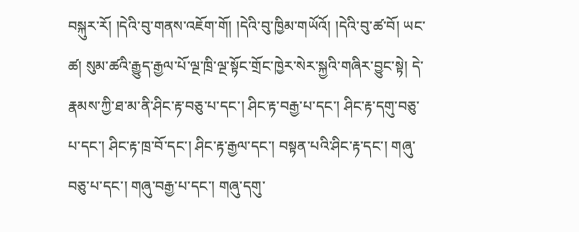བསྐུར་རོ། །དེའི་བུ་གནས་འཇོག་གོ། །དེའི་བུ་ཁྱིམ་གཡོའོ། །དེའི་བུ་ཚ་བོ། ཡང་ཚ། སུམ་ཚའི་རྒྱུད་རྒྱལ་པོ་ལྔ་ཁྲི་ལྔ་སྟོང་གྲོང་ཁྱེར་སེར་སྐྱའི་གཞིར་བྱུང་སྟེ། དེ་རྣམས་ཀྱི་ཐ་མ་ནི་ཤིང་རྟ་བཅུ་པ་དང་། ཤིང་རྟ་བརྒྱ་པ་དང་། ཤིང་རྟ་དགུ་བཅུ་པ་དང་། ཤིང་རྟ་ཁྲ་བོ་དང་། ཤིང་རྟ་རྒྱལ་དང་། བསྟན་པའི་ཤིང་རྟ་དང་། གཞུ་བཅུ་པ་དང་། གཞུ་བརྒྱ་པ་དང་། གཞུ་དགུ་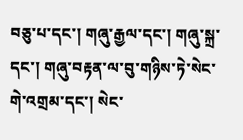བཅུ་པ་དང་། གཞུ་རྒྱལ་དང་། གཞུ་སྐྲ་དང་། གཞུ་བརྟན་ལ་བུ་གཉིས་ཏེ་སེང་གེ་འགྲམ་དང་། སེང་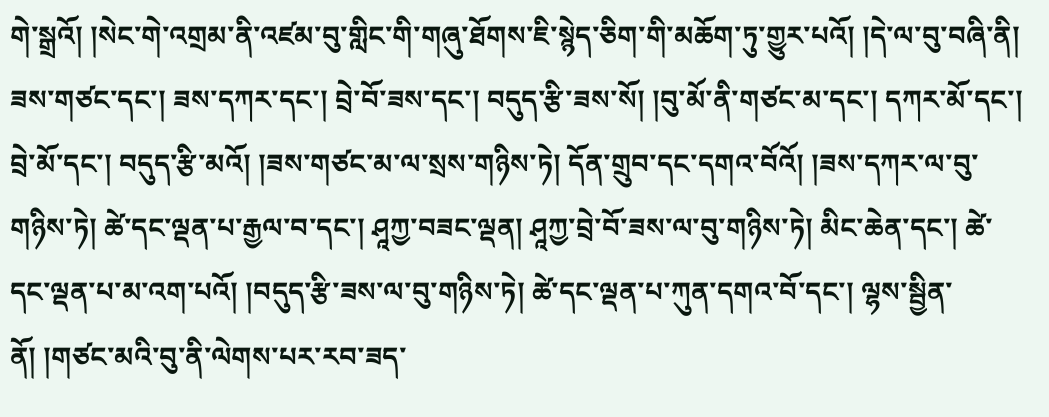གེ་སྒྲའོ། །སེང་གེ་འགྲམ་ནི་འཛམ་བུ་གླིང་གི་གཞུ་ཐོགས་ཇི་སྙེད་ཅིག་གི་མཆོག་ཏུ་གྱུར་པའོ། །དེ་ལ་བུ་བཞི་ནི། ཟས་གཙང་དང་། ཟས་དཀར་དང་། བྲེ་བོ་ཟས་དང་། བདུད་རྩི་ཟས་སོ། །བུ་མོ་ནི་གཙང་མ་དང་། དཀར་མོ་དང་། བྲེ་མོ་དང་། བདུད་རྩི་མའོ། །ཟས་གཙང་མ་ལ་སྲས་གཉིས་ཏེ། དོན་གྲུབ་དང་དགའ་བོའོ། །ཟས་དཀར་ལ་བུ་གཉིས་ཏེ། ཚེ་དང་ལྡན་པ་རྒྱལ་བ་དང་། ཤཱཀྱ་བཟང་ལྡན། ཤཱཀྱ་བྲེ་བོ་ཟས་ལ་བུ་གཉིས་ཏེ། མིང་ཆེན་དང་། ཚེ་དང་ལྡན་པ་མ་འག་པའོ། །བདུད་རྩི་ཟས་ལ་བུ་གཉིས་ཏེ། ཚེ་དང་ལྡན་པ་ཀུན་དགའ་བོ་དང་། ལྷས་སྦྱིན་ནོ། །གཙང་མའི་བུ་ནི་ལེགས་པར་རབ་ཟད་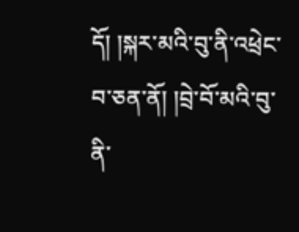དོ། །སྐར་མའི་བུ་ནི་འཕྲེང་བ་ཅན་ནོ། །བྲེ་བོ་མའི་བུ་ནི་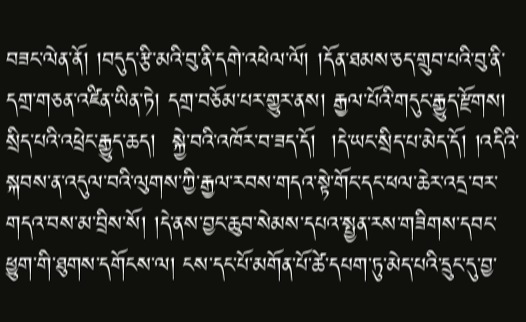བཟང་ལེན་ནོ། །བདུད་རྩི་མའི་བུ་ནི་དགེ་འཕེལ་ལོ། །དོན་ཐམས་ཅད་གྲུབ་པའི་བུ་ནི་དགྲ་གཅན་འཛིན་ཡིན་ཏེ། དགྲ་བཅོམ་པར་གྱུར་ནས། རྒྱལ་པོའི་གདུང་རྒྱུད་རྫོགས།  སྲིད་པའི་འཕྲེང་རྒྱུད་ཆད།  སྐྱེ་བའི་འཁོར་བ་ཟད་དོ།  །དེ་ཡང་སྲིད་པ་མེད་དོ། །འདིའི་སྐབས་ན་འདུལ་བའི་ལུགས་ཀྱི་རྒྱལ་རབས་གདའ་སྟེ་གོང་དང་ཕལ་ཆེར་འདྲ་བར་གདའ་བས་མ་བྲིས་སོ། །དེ་ནས་བྱང་ཆུབ་སེམས་དཔའ་སྤྱན་རས་གཟིགས་དབང་ཕྱུག་གི་ཐུགས་དགོངས་ལ། ངས་དང་པོ་མགོན་པོ་ཚེ་དཔག་ཏུ་མེད་པའི་དྲུང་དུ་བྱ་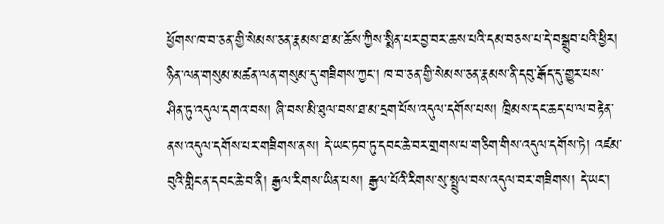ཕྱོགས་ཁ་བ་ཅན་གྱི་སེམས་ཅན་རྣམས་ཐ་མ་ཆོས་ཀྱིས་སྨིན་པར་བྱ་བར་ཆས་པའི་དམ་བཅས་པ་དེ་བསྒྲུབ་པའི་ཕྱིར། ཉིན་ལན་གསུམ་མཚན་ལན་གསུམ་དུ་གཟིགས་ཀྱང་། ཁ་བ་ཅན་གྱི་སེམས་ཅན་རྣམས་ནི་དབུ་རྒོད་དུ་གྱུར་པས་ཤིན་ཏུ་འདུལ་དགའ་བས། ཞི་བས་མི་ཐུལ་བས་ཐ་མ་དྲག་པོས་འདུལ་དགོས་པས། ཁྲིམས་དང་ཆད་པ་ལ་བརྟེན་ནས་འདུལ་དགོས་པར་གཟིགས་ནས། དེ་ཡང་ཏབ་ཏུ་དབང་ཆེ་བར་གྲགས་པ་གཅིག་གིས་འདུལ་དགོས་ཏེ། འཛམ་བུའི་གླིང་ན་དབང་ཆེ་བ་ནི། རྒྱལ་རིགས་ཡིན་པས། རྒྱལ་པོའི་རིགས་སུ་སྤྲུལ་བས་འདུལ་བར་གཟིགས། དེ་ཡང་།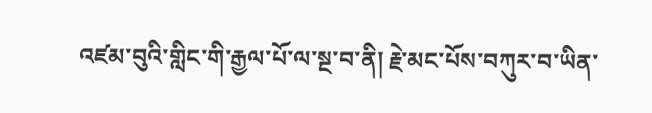འཛམ་བུའི་གླིང་གི་རྒྱལ་པོ་ལ་སྔ་བ་ནི། རྗེ་མང་པོས་བཀུར་བ་ཡིན་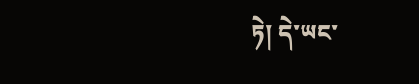ཏེ། དེ་ཡང་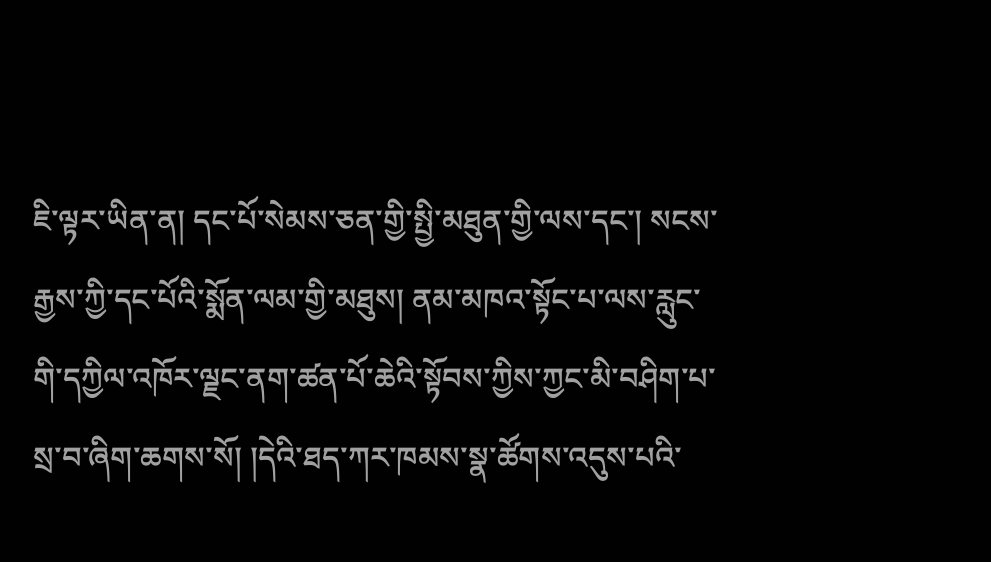ཇི་ལྟར་ཡིན་ན། དང་པོ་སེམས་ཅན་གྱི་སྤྱི་མཐུན་གྱི་ལས་དང་། སངས་རྒྱས་ཀྱི་དང་པོའི་སྨོན་ལམ་གྱི་མཐུས། ནམ་མཁའ་སྟོང་པ་ལས་རླུང་གི་དཀྱིལ་འཁོར་ལྗང་ནག་ཚན་པོ་ཆེའི་སྟོབས་ཀྱིས་ཀྱང་མི་བཤིག་པ་སྲ་བ་ཞིག་ཆགས་སོ། །དེའི་ཐད་ཀར་ཁམས་སྣ་ཚོགས་འདུས་པའི་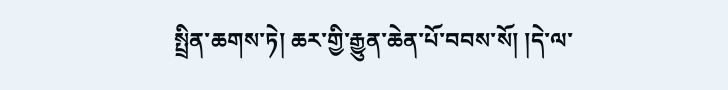སྤྲིན་ཆགས་ཏེ། ཆར་གྱི་རྒྱུན་ཆེན་པོ་བབས་སོ། །དེ་ལ་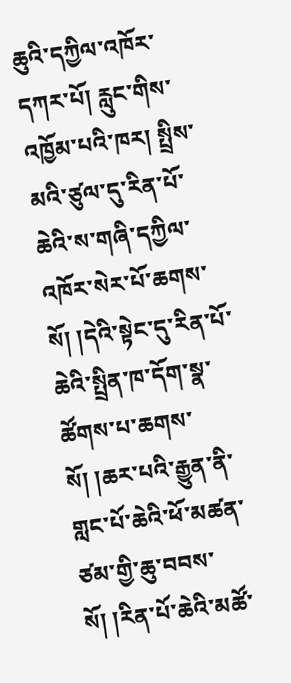ཆུའི་དཀྱིལ་འཁོར་དཀར་པོ། རླུང་གིས་འཁྱོམ་པའི་ཁར། སྤྲིས་མའི་ཙུལ་དུ་རིན་པོ་ཆེའི་ས་གཞི་དཀྱིལ་འཁོར་སེར་པོ་ཆགས་སོ། །དེའི་སྟེང་དུ་རིན་པོ་ཆེའི་སྤྲིན་ཁ་དོག་སྣ་ཚོགས་པ་ཆགས་སོ། །ཆར་པའི་རྒྱུན་ནི་གླང་པོ་ཆེའི་ཕོ་མཚན་ཙམ་གྱི་ཆུ་བབས་སོ། །རིན་པོ་ཆེའི་མཚོ་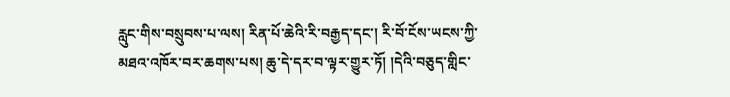རླུང་གིས་བསྲུབས་པ་ལས། རིན་པོ་ཆེའི་རི་བརྒྱད་དང་། རི་བོ་ངོས་ཡངས་ཀྱི་མཐའ་འཁོར་བར་ཆགས་པས། ཆུ་དེ་དར་བ་ལྟར་གྱུར་ཏོ། །དེའི་བཅུད་གླིང་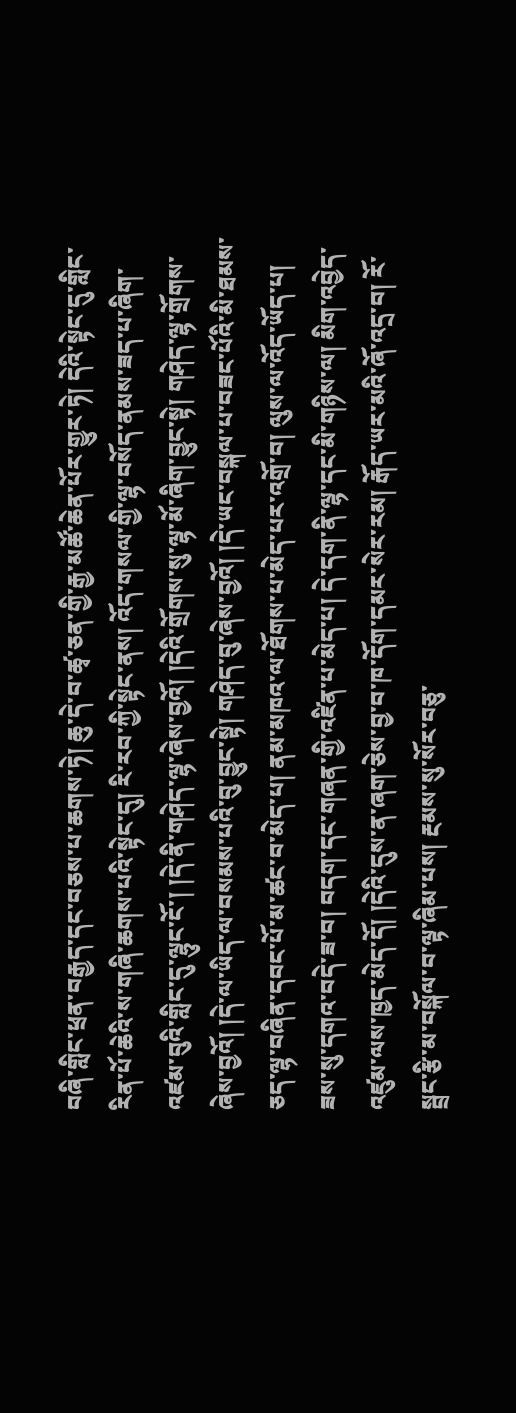བཞི་གླིང་ཕྲན་བརྒྱད་དང་བཅས་པ་ཆགས་ཏེ། ཆུ་དེ་བ་ཚྭ་ཅན་གྱི་རྒྱ་མཚོ་ཆེན་པོར་གྱུར་ཏེ། དེའི་སྟེང་དུ་གླིང་རིན་པོ་ཆེའི་ས་གཞི་ཆགས་པའི་སྟེང་དུ། རི་རབ་ཀྱི་སྟེང་ནས། འོད་གསལ་གྱི་ལྷ་བསོད་ནམས་ཟད་པ་ཞིག་འཛམ་བུའི་གླིང་དུ་ལྷུང་ངོ་། །དེ་ནི་གཤེད་ལྷ་ཞེས་བྱའོ། །དེའི་གྲོགས་སུ་ལྷ་མོ་ཞིག་བྱུང་སྟེ། གཤེད་ལྷ་གྲོགས་ཞེས་བྱའོ། །དེ་ལ་ཡིད་ལ་བསམས་པའི་བུ་བྱུང་སྟེ། གཤེད་བུ་ཞེས་བྱའོ། །དེ་ཡང་བསྐལ་པ་བཟང་པོའི་མི་ཐམས་ཅད་ལྷ་བཞིན་དབང་པོ་མ་ཚང་བ་མེད་པ། ནམ་མཁའ་ལ་ཐོགས་པ་མེད་པར་འགྲོ་བ། ལུས་ལ་འོད་ཡོད་པ། ཟས་སུ་དགའ་བདེ་ཟ་བ། བདག་དང་གཞན་གྱི་འཛིན་པ་མེད་པ། དེ་དག་ནི་ལྷ་དང་མི་གཉིས་ལ། མིག་འབྱེད་འཛུམ་ལས་ཁྱད་མེད་དོ། །དེའི་དུས་ན་ཞག་ཅེས་བྱ་བ་ཁ་དོག་དམར་སེར་རམ། རྒོད་ཡར་མའི་ཞོ་འདྲ་བ། རོ་སྦྲང་རྩི་མ་བསྐོལ་བ་ལྟ་ཞིམ་པས། རྔམས་སུ་སོར་བཅུ་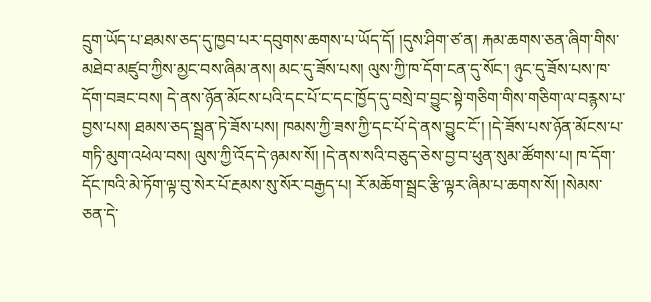དྲུག་ཡོད་པ་ཐམས་ཅད་དུ་ཁྱབ་པར་དབུགས་ཆགས་པ་ཡོད་དོ། །དུས་ཤིག་ཙ་ན། རྐམ་ཆགས་ཅན་ཞིག་གིས་མཐེབ་མཛུབ་ཀྱིས་མྱང་བས་ཞིམ་ནས། མང་དུ་ཟོས་པས། ལུས་ཀྱི་ཁ་དོག་ངན་དུ་སོང་། ཉུང་དུ་ཟོས་པས་ཁ་དོག་བཟང་བས། དེ་ནས་ཉོན་མོངས་པའི་དང་པོ་ང་དང་ཁྱོད་དུ་བསྲེ་བ་བྱུང་སྟེ་གཅིག་གིས་གཅིག་ལ་བརྙས་པ་བྱས་པས། ཐམས་ཅད་སྦྲན་ཏེ་ཟོས་པས། ཁམས་ཀྱི་ཟས་ཀྱི་དང་པོ་དེ་ནས་བྱུང་ངོ་། །དེ་ཟོས་པས་ཉོན་མོངས་པ་གཏི་མུག་འཕེལ་བས། ལུས་ཀྱི་འོད་དེ་ཉམས་སོ། །དེ་ནས་སའི་བཅུད་ཅེས་བྱ་བ་ཕུན་སུམ་ཚོགས་པ། ཁ་དོག་དོང་ཁའི་མེ་ཏོག་ལྟ་བུ་སེར་པོ་རྔམས་སུ་སོར་བརྒྱད་པ། རོ་མཆོག་སྦྲང་རྩི་ལྟར་ཞིམ་པ་ཆགས་སོ། །སེམས་ཅན་དེ་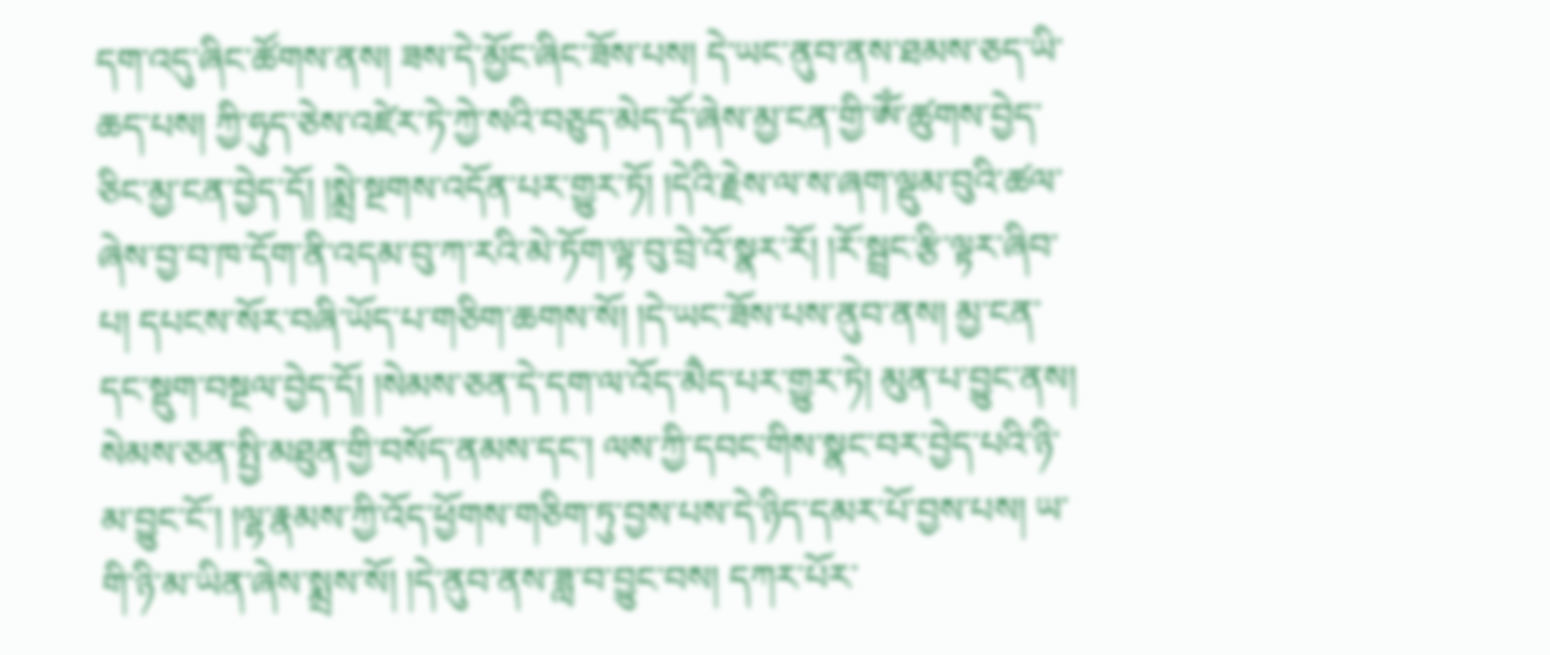དག་འདུ་ཞིང་ཚོགས་ནས། ཟས་དེ་མྱོང་ཞིང་ཟོས་པས། དེ་ཡང་ནུབ་ནས་ཐམས་ཅད་ཡི་ཆད་པས། ཀྱི་ཧུད་ཅེས་འཛེར་ཏེ་ཀྱེ་སའི་བཅུད་མེད་དོ་ཞེས་མྱ་ངན་གྱི་ཨོཾ་ཚུགས་བྱེད་ཅིང་མྱ་ངན་བྱེད་དོ། །སྨྲེ་སྔགས་འདོན་པར་གྱུར་ཏོ། །དེའི་རྗེས་ལ་ས་ཞག་ལྡུམ་བུའི་ཚལ་ཞེས་བྱ་བ་ཁ་དོག་ནི་འདམ་བུ་ཀ་རའི་མེ་ཏོག་ལྟ་བུ་བྲེ་འོ་སྣར་རོ། །རོ་སྦྲང་རྩི་ལྟར་ཞིབ་པ། དཔངས་སོར་བཞི་ཡོད་པ་གཅིག་ཆགས་སོ། །དེ་ཡང་ཟོས་པས་ནུབ་ནས། མྱ་ངན་དང་སྡུག་བསྔལ་བྱེད་དོ། །སེམས་ཅན་དེ་དག་ལ་འོད་མཻད་པར་གྱུར་ཏེ། མུན་པ་བྱུང་ནས། སེམས་ཅན་སྤྱི་མཐུན་གྱི་བསོད་ནམས་དང་། ལས་ཀྱི་དབང་གིས་སྣང་བར་བྱེད་པའི་ཉི་མ་བྱུང་ངོ་། །ལྷ་རྣམས་ཀྱི་འོད་ཕྱོགས་གཅིག་ཏུ་བྱས་པས་དེ་ཉིད་དམར་པོ་བྱས་པས། ཡ་གི་ཉི་མ་ཡིན་ཞེས་སྨྲས་སོ། །དེ་ནུབ་ནས་ཟླ་བ་བྱུང་བས། དཀར་པོར་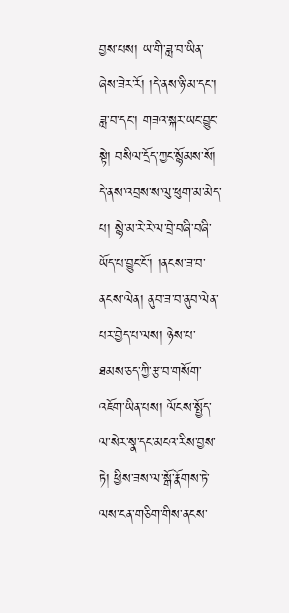བྱས་པས། ཡ་གི་ཟླ་བ་ཡིན་ཞེས་ཟེར་རོ། །དེ་ནས་ཉི་མ་དང་། ཟླ་བ་དང་། གཟའ་སྐར་ཡང་བྱུང་སྟེ། བསིལ་དྲོད་ཀྱང་སྙོམས་སོ། དེ་ནས་འབྲས་ས་ལུ་ཕུག་མ་མེད་པ། སྙེ་མ་རེ་རེ་ལ་བྲེ་བཞི་བཞི་ཡོད་པ་བྱུང་ངོ་། །ནངས་ཟ་བ་ནངས་ལེན། ནུབ་ཟ་བ་ནུབ་ལེན་པར་བྱེད་པ་ལས། ཉེས་པ་ཐམས་ཅད་ཀྱི་རྩ་བ་གསོག་འཇོག་ཡིན་པས། ལོངས་སྤྱོད་ལ་སེར་སྣ་དང་མངའ་རིས་བྱས་ཏེ། ཕྱིས་ཟས་ལ་སྒོ་རྣོགས་ཏེ་ལས་ངན་གཅིག་གིས་ནངས་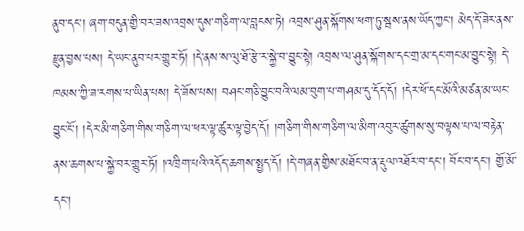ནུབ་དང་། ཞག་བདུན་གྱི་བར་ཟས་འབྲས་དུས་གཅིག་ལ་བླངས་ཏེ། འབྲས་ཤུན་སྐོགས་ཕག་ཏུ་སྦས་ནས་ཡོད་ཀྱང་། མེད་དོ་ཟེར་ནས་རྫུན་བྱས་པས། དེ་ཡང་ནུབ་པར་གྱུར་ཏོ། །དེ་ནས་ས་ལུ་ཐོ་རྩེ་ར་སྐྱེ་བ་བྱུང་སྟེ། འབྲས་ལ་ཤུན་སྐོགས་དང་གྲ་མ་དང་གང་མ་བྱུང་སྟེ། དེ་ཁམས་ཀྱི་ཟ་རགས་པ་ཡིན་པས། དེ་ཟོས་པས། བཤང་གཅི་བྱུང་བའི་ལམ་བུག་པ་གཤམ་དུ་དོད་དོ། །དེར་ཕོ་དང་མོའི་མཙན་མ་ཡང་བྱུང་ངོ་། །དེར་མི་གཅིག་གིས་གཅིག་ལ་ཕར་ལྟ་ཚུར་ལྟ་བྱེད་དོ། །གཅིག་གིས་གཅིག་ལ་མིག་འབུར་ཚུགས་སུ་བལྟས་པ་ལ་བརྟེན་ནས་ཆགས་པ་སྐྱེ་བར་གྱུར་ཏོ། །འཁྲིག་པའི་འདོད་ཆགས་སྤྱད་དོ། །དེ་གཞན་གྱིས་མཐོང་བ་ན་རྡུལ་འཐོར་བ་དང་། བོང་བ་དང་། གྱོ་མོ་དང་།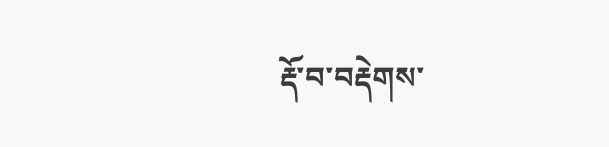རྡོ་བ་བརྡེགས་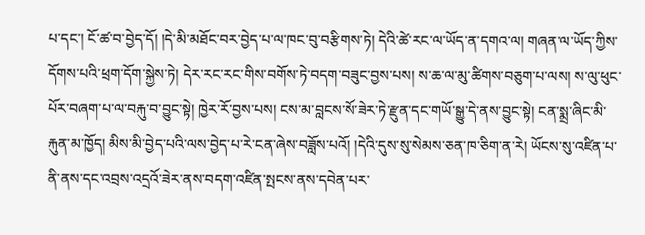པ་དང་། ངོ་ཚ་བ་བྱེད་དོ། །དེ་མི་མཐོང་བར་བྱེད་པ་ལ་ཁང་བུ་བརྩིགས་ཏེ། དེའི་ཚེ་རང་ལ་ཡོད་ན་དགའ་ལ། གཞན་ལ་ཡོད་ཀྱིས་དོགས་པའི་ཕྲག་དོག་སྐྱེས་ཏེ། དེར་རང་རང་གིས་བགོས་ཏེ་བདག་བཟུང་བྱས་པས། ས་ཆ་ལ་མུ་ཚིགས་བཅུག་པ་ལས། ས་ལུ་ཕུང་པོར་བཞག་པ་ལ་བརྐུ་བ་བྱུང་སྟེ། ཁྱེར་རོ་བྱས་པས། ངས་མ་བླངས་སོ་ཟེར་ཏེ་རྫུན་དང་གཡོ་སྒྱུ་དེ་ནས་བྱུང་སྟེ། ངན་སྨྲ་ཞིང་མི་རྐུན་མ་ཁྱོད། མིས་མི་བྱེད་པའི་ལས་བྱེད་པ་རེ་ངན་ཞེས་བཟློས་པའོ། །དེའི་དུས་སུ་སེམས་ཅན་ཁ་ཅིག་ན་རེ། ཡོངས་སུ་འཛིན་པ་ནི་ནས་དང་འབྲས་འདྲའོ་ཟེར་ནས་བདག་འཛིན་སྤངས་ནས་དབེན་པར་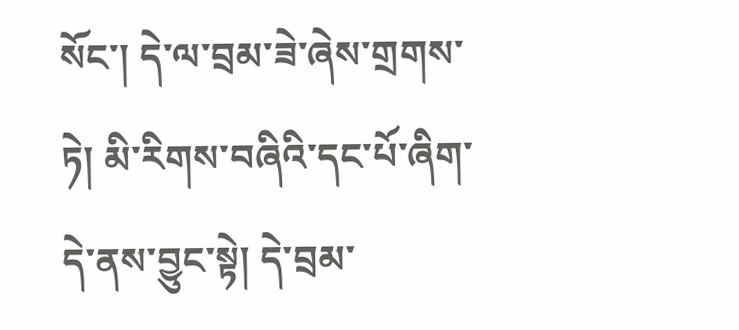སོང་། དེ་ལ་བྲམ་ཟེ་ཞེས་གྲགས་ཏེ། མི་རིགས་བཞིའི་དང་པོ་ཞིག་དེ་ནས་བྱུང་སྟེ། དེ་བྲམ་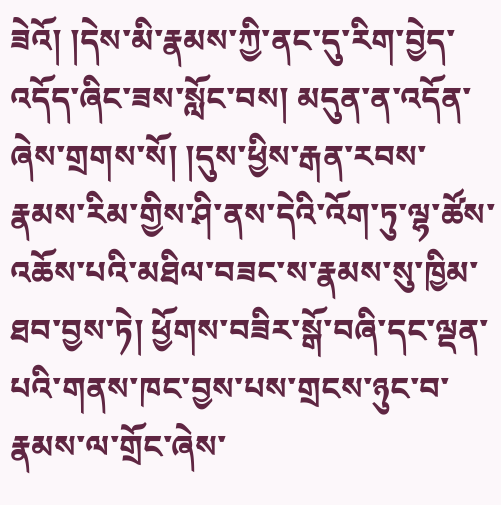ཟེའོ། །དེས་མི་རྣམས་ཀྱི་ནང་དུ་རིག་བྱེད་འདོད་ཞིང་ཟས་སློང་བས། མདུན་ན་འདོན་ཞེས་གྲགས་སོ། །དུས་ཕྱིས་རྒན་རབས་རྣམས་རིམ་གྱིས་ཤི་ནས་དེའི་འོག་ཏུ་ལྷ་ཚོས་འཆོས་པའི་མཐིལ་བཟང་ས་རྣམས་སུ་ཁྱིམ་ཐབ་བྱས་ཏེ། ཕྱོགས་བཟིར་སྒོ་བཞི་དང་ལྡན་པའི་གནས་ཁང་བྱས་པས་གྲངས་ཉུང་བ་རྣམས་ལ་གྲོང་ཞེས་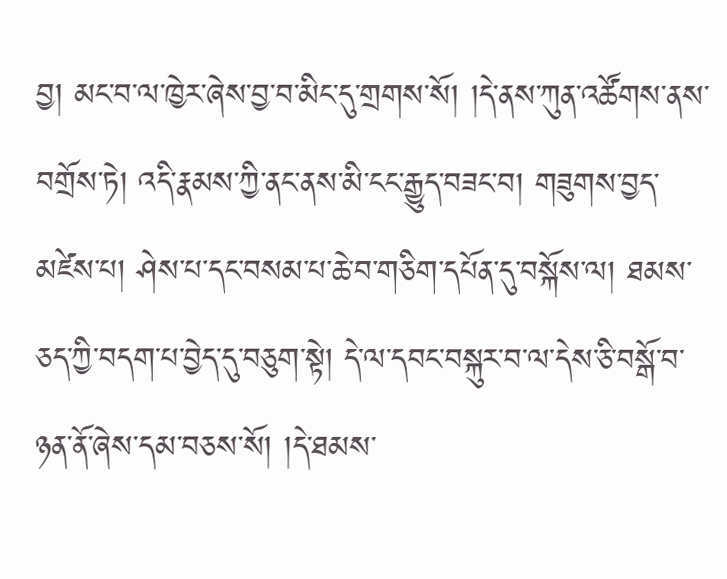བྱ། མང་བ་ལ་ཁྱེར་ཞེས་བྱ་བ་མིང་དུ་གྲགས་སོ། །དེ་ནས་ཀུན་འཚོགས་ནས་བགྲོས་ཏེ། འདི་རྣམས་ཀྱི་ནང་ནས་མི་ངང་རྒྱུད་བཟང་བ། གཟུགས་བྱད་མཛེས་པ། ཤེས་པ་དང་བསམ་པ་ཆེ་བ་གཅིག་དཔོན་དུ་བསྐོས་ལ། ཐམས་ཅད་ཀྱི་བདག་པ་བྱེད་དུ་བཅུག་སྟེ། དེ་ལ་དབང་བསྐུར་བ་ལ་དེས་ཅི་བསྒོ་བ་ཉན་ནོ་ཞེས་དམ་བཅས་སོ། །དེ་ཐམས་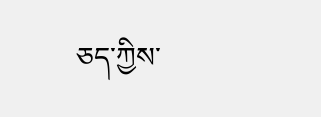ཅད་ཀྱིས་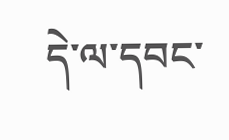དེ་ལ་དབང་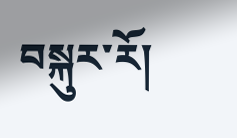བསྐུར་རོ།